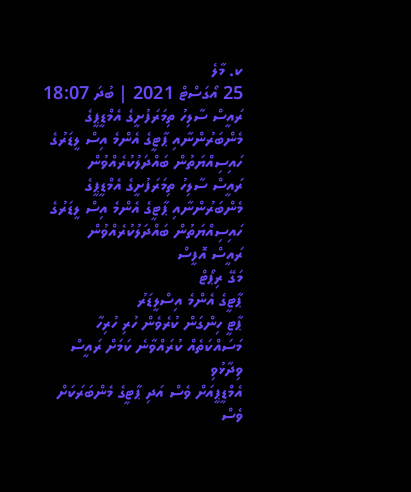ކ. މާލެ
25 އޯގަސްޓް 2021 | ބުދަ 18:07
ރައީސް ސާލިހު ތިމަރަފުށީގެ އެމްޑީޕީގެ މެންބަރުންނާއި ޕާޓީގެ އެންމެ އިސް ލީޑަރުގެ ހައިސިއްޔަތުން ބައްދަލުކުރެއްވުން
ރައީސް ސާލިހު ތިމަރަފުށީގެ އެމްޑީޕީގެ މެންބަރުންނާއި ޕާޓީގެ އެންމެ އިސް ލީޑަރުގެ ހައިސިއްޔަތުން ބައްދަލުކުރެއްވުން
ރައީސް އޮފީސް
މަގޭ ރިޕޯޓް
ޕާޓީގެ އެންމެ އިސްލީޑަރު
ޕާޓީ ހިންގަން ކުރެވެން ހުރި ހުރިހާ މަސައްކަތެއް ކުރައްވާނެ ކަމަށް ރައީސް ވިދާޅުވި
އެމްޑީޕީއަށް ވެސް އަދި ޕާޓީގެ މެންބަރަކަށް ވެސް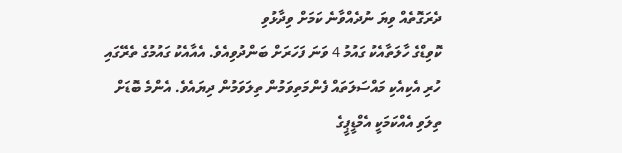ދެރަގޮތެއް ވިޔަ ނުދެއްވާނެ ކަމަށް ވިދާޅުވި
ކޮވިޑްގެ ހާލަތާއެކު ގައުމު 4 ވަނަ ފަހަރަށް ބަންދުވިއެވެ. އެއާއެކު ގައުމުގެ ތެރޭގައި ހުރި އެކިއެކި މައްސަލަތައް ފެންމަތިވަމުން ތިލަވަމުން ދިޔައެވެ. އެންމެ ބޮޑަށް ތިލަވި އެއްކަމަކީ އެމްޑީޕީގެ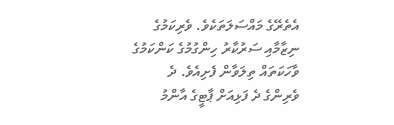އެތެރޭގެ މައްސަލަތަކެވެ. ވެރިކަމުގެ ނިޒާމާއި ސަރުކާރު ހިންގުމުގެ ކަންކަމުގެ ވާހަކަތައް ތިލަވާން ފެށިއެވެ. ދެ ވެރިންގެ ދެ ފަޅިއަށް ޕާޓީގެ އާންމު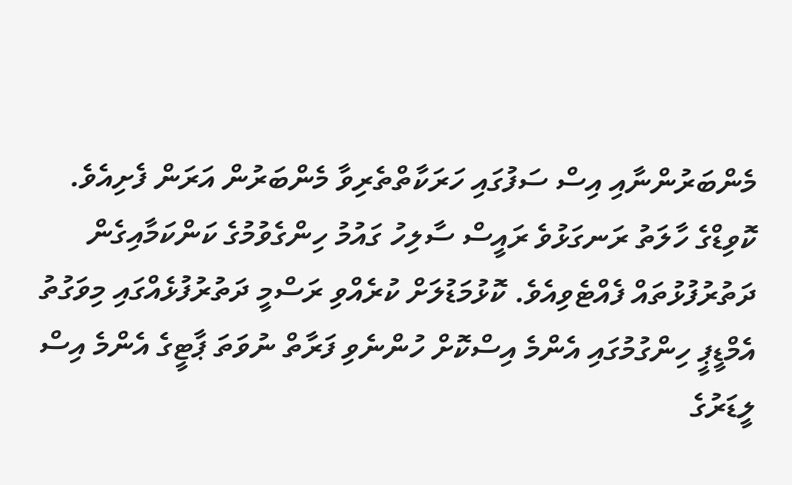މެންބަރުންނާއި އިސް ސަފުގައި ހަރަކާތްތެރިވާ މެންބަރުން އަރަން ފެށިއެވެ.
ކޮވިޑްގެ ހާލަތު ރަނގަޅުވެ ރައީސް ސާލިހު ގައުމު ހިންގެވުމުގެ ކަންކަމާއިގެން ދަތުރުފުޅުތައް ފެއްޓެވިއެވެ. ކޮޅުމަޑުލަށް ކުރެއްވި ރަސްމީ ދަތުރުފުޅެއްގައި މިވަގުތު އެމްޑީޕީ ހިންގުމުގައި އެންމެ އިސްކޮށް ހުންނެވި ފަރާތް ނުވަތަ ޕާޓީގެ އެންމެ އިސް ލީޑަރުގެ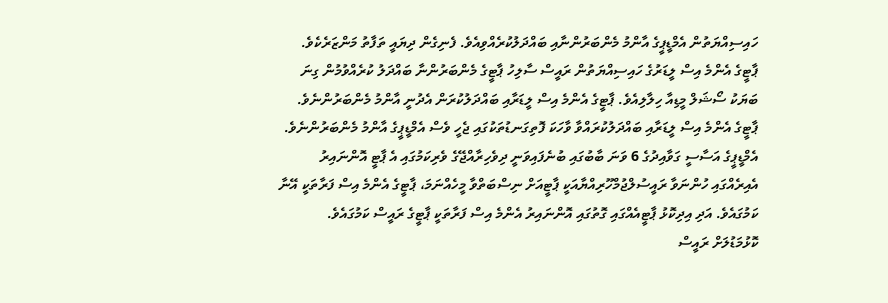ހައިސިއްޔަތުން އެމްޑީޕީގެ އާންމު މެންބަރުންނާއި ބައްދަލުކުރެއްވިއެވެ. ފެނިގެން ދިޔައީ ތަފާތު މަންޒަރެކެވެ.
ޕާޓީގެ އެންމެ އިސް ލީޑަރުގެ ހައިސިއްޔަތުން ރައީސް ސާލިހު ޕާޓީގެ މެންބަރުންނާ ބައްދަލު ކުރެއްވުމުން ގިނަ ބަޔަކު ސޯޝަލް މީޑިއާ ހިލާލިއެވެ. ޕާޓީގެ އެންމެ އިސް ލީޑަރާއި ބައްދަލުކުރަން އެދުނީ އާންމު މެންބަރުންނެވެ. ޕާޓީގެ އެންމެ އިސް ލީޑަރާއި ބައްދަލުކުރައްވާ ވާހަކަ ފޮތިގަނޑުތަކުގައި ޖެހީ ވެސް އެމްޑީޕީގެ އާންމު މެންބަރުންނެވެ.
އެމްޑީޕީގެ އަސާސީ ގަވާއިދުގެ 6 ވަނަ ބާބުގައި ބުނެފައިވަނީ ދިވެހިރާއްޖޭގެ ވެރިކަމުގައި އެ ޕާޓީ އޮންނައިރު އެއިރެއްގައި ހުންނަވާ ރައީސުލްޖުމްހޫރިއްޔާއަކީ ޕާޓީއަށް ނިސްބަތްވާ މީހެއްނަމަ، ޕާޓީގެ އެންމެ އިސް ފަރާތަކީ އޭނާ ކަމުގައެވެ. އަދި އިދިކޮޅު ޕާޓީއެއްގައި ގޮތުގައި އޮންނައިރު އެންމެ އިސް ފަރާތަކީ ޕާޓީގެ ރައީސް ކަމުގައެވެ.
ކޮޅުމަޑުލަށް ރައީސް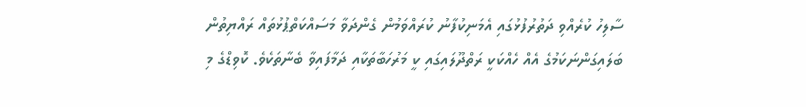ސާލިހު ކުރެއްވި ދަތުރުފުޅުގައި އެމަނިކުފާނު ކުރައްވަމުން ގެންދަވާ މަސައްކަތްޕުޅުތައް ރައްޔިތުން ބަލައިގަންނަކަމުގެ އެއް ހެއްކަކީ ރަތްދޫލައިގައި ކީ މަރުހަބާތަކާއި ދަމާފައިވާ ބެނާތަކެވެ. ކޮވިޑްގެ މި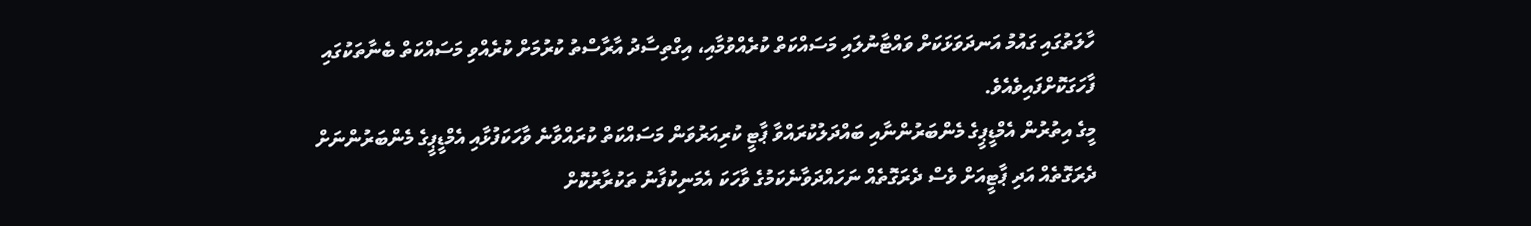ހާލަތުގައި ގައުމު އަނދަވަޅަކަށް ވައްޓާނުލައި މަސައްކަތް ކުރެއްވުމާއި، އިގްތިސާދު އާރާސްތު ކުރުމަށް ކުރެއްވި މަސައްކަތް ބެނާތަކުގައި ފާހަގަކޮށްފައިވެއެވެ.
މީގެ އިތުރުން އެމްޑީޕީގެ މެންބަރުންނާއި ބައްދަލުކުރައްވާ ޕާޓީ ކުރިއަރުވަން މަސައްކަތް ކުރައްވާނެ ވާހަކަފުޅާއި އެމްޑީޕީގެ މެންބަރުންނަށް ދެރަގޮތެއް އަދި ޕާޓީއަށް ވެސް ދެރަގޮތެއް ނަހައްދަވާނެކަމުގެ ވާހަކަ އެމަނިކުފާނު ތަކުރާރުކޮށް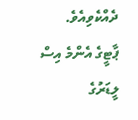ދެއްކެވިއެވެ.
ޕާޓީގެ އެންމެ އިސް ލީޑަރުގެ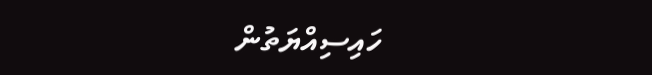ހައިސިއްޔަތުން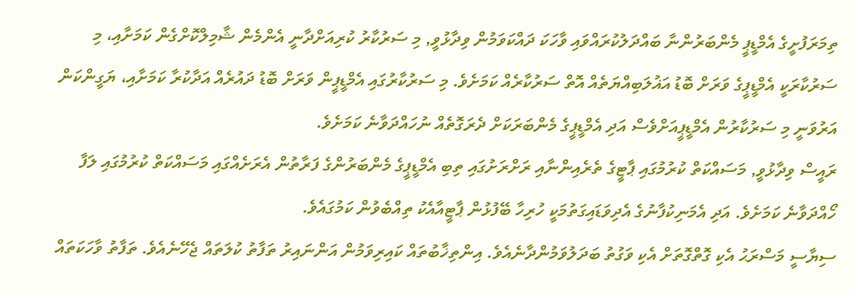ތިމަރަފުށީގެ އެމްޑީޕީ މެންބަރުންނާ ބައްދަލުކުރައްވައި ވާހަކަ ދައްކަވަމުން ވިދާޅުވީ, މި ސަރުކާރު ކުރިއަށްދާނީ އެންމެން ޝާމިލްކޮށްގެން ކަމަށާއި، މި ސަރުކާރަކީ އެމްޑީޕީގެ ވަރަށް ބޮޑު އަޣުލަބިއްޔަތެއް އޮތް ސަރުކާރެއް ކަމަށެވެ. މި ސަރުކާރުގައި އެމްޑީޕީން ވަރަށް ބޮޑު ދައުރެއް އަދާކުރާ ކަމަށާއި، ޔަގީންކަން އަރުވަނީ މި ސަރުކާރުން އެމްޑީޕީއަށްވެސް އަދި އެމްޑީޕީގެ މެންބަރަކަށް ދެރަގޮތެއް ނުހައްދަވާނެ ކަމަށެވެ.
ރައީސް ވިދާޅުވީ, މަސައްކަތް ކުރުމުގައި ޕާޓީގެ ތެރެއިންނާއި ރަށްރަށުގައި ތިބި އެމްޑީޕީގެ މެންބަރުންގެ ފަރާތުން އެރަށެއްގައި މަސައްކަތް ކުރުމުގައި ލަފާ ހޯއްދަވާނެ ކަމަށެވެ. އަދި އެމަނިކުފާނުގެ އެދިވަޑައިގަތުމަކީ ހުރިހާ ބޭފުޅުން ޕާޓީއާއެކު ތިއްބެވުން ކަމުގައެވެ.
ސިޔާސީ މަސްރަޙު އެކި ގޮތްގޮތަށް އެކި ވަގުތު ބަދަލުވަމުންދާނެއެވެ. އިންތިޚާބުތައް ކައިރިވަމުން އަންނައިރު ތަފާތު ކުލަތައް ޖެހޭނެއެވެ. ތަފާތު ވާހަކަތައް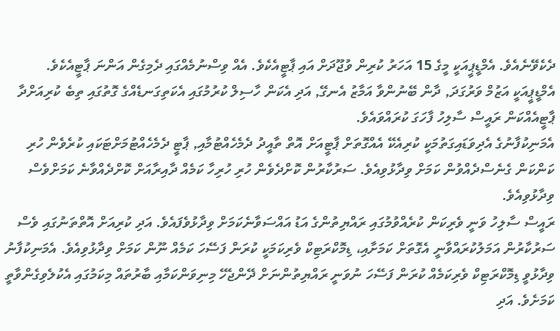ދެކެވޭނެއެވެ. އެމްޑީޕީއަކީ މީގެ 15 އަހަރު ކުރިން ވުޖޫދަށް އައި ޕާޓީއެކެވެ. އެއް ވިސްނުމެއްގައި ދެމިގެން އަންނަ ޕާޓީއެކެވެ. އެމްޑީޕީއަކީ އަޒުމް ވަރުގަދަ, ދާން ބޭނުންވާ އަމާޒު އެނގޭ, އަދި އެކަން ހާސިލް ކުރުމުގައި އެކަތިގަނޑެއްގެ ގޮތުގައި ތިބެ ކުރިއަށްދާ ޕާޓީއެއްކަން ރައީސް ސާލިހު ފާހަގަ ކުރައްވައެވެ.
އެމަނިކުފާނުގެ އެދިވަޑައިގަތުމަކީ ކުރިއެކޭ އެއްގޮތަށް ޕާޓީއަށް އޮތް ތާއީދު ދެމެހެއްޓުމާއި, ޕާޓީ ދެމެހެއްޓުމަށްޓަކައި ކުރެވެން ހުރި ކަންކަން ގެނެސްދެއްވުން ކަމަށް ވިދާޅުވިއެވެ. ސަރުކާރުން ކޮށްދެވެން ހުރި ހުރިހާ ކަމެއް ދާއިރާއަށް ކޮށްދެއްވާނެ ކަމަށްވެސް ވިދާޅުވިއެވެ.
ރައީސް ސާލިހު ވަނީ ވެރިކަން ކުރެއްވުމުގައި ރައްޔިތުންގެ އަޑު އައްސަވާނެކަމަށް ވިދާޅުވެފައެވެ. އަދި ކުރިއަށް އޮތްތަނުގައި ވެސް ސަރުކާރުން އަމަލުކުރައްވާނީ އެގޮތަށް ކަމަށާއި، ޑިމޮކްރަޓިކް ވެރިކަމަކީ ކުރަން ފަސޭހަ ކަމެއް ނޫން ކަމަށް ވިދާޅުވިއެވެ. އެމަނިކުފާނު ވިދާޅުވީ ޑިމޮކްރަޓިކް ވެރިކަމެއް ކުރަން ފަސޭހަ ނުވަނީ ރައްޔިތުންނަށް ދޭންޖެހޭ މިނިވަންކަމާއި ބާރުތައް މިކަމުގައި އެކުލެވިގެންވާތީ ކަމަށެވެ. އަދި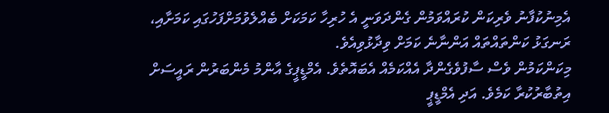އެމިނުކުފާނު ވެރިކަން ކުރައްވަމުން ގެންދަވަނީ އެ ހުރިހާ ކަމަކަށް ބެއްލެވުމަށްފަހުގައި ކަމަށާއި، ރަނގަޅު ކަންތައްތައް އަންނާނެ ކަމަށް ވިދާޅުވިއެވެ.
މިކަންކަމުން ވެސް ސާފުވެގެންދާ އެއްކަމެއް އެބައޮތެވެ. އެމްޑީޕީގެ އާންމު މެންބަރުން ރައީސަށް އިތުބާރުކުރާ ކަމެވެ. އަދި އެމްޑީޕީ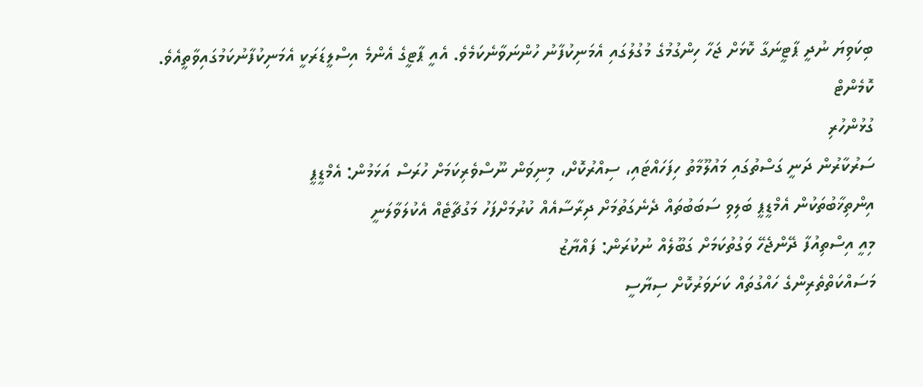ބިކަވިޔަ ނުދީ ޕާޓީނަގާ ކޮޅަށް ޖަހާ ހިންގުމުގެ މުގުލުގައި އެމަނިކުފާނު ހުންނަވާނެކަމެވެ. އެއީ ޕާޓީގެ އެންމެ އިސްލީޑަރަކީ އެމަނިކުފާނުކަމުގައިވާތީއެވެ.
ކޮމެންޓް
ގުޅުންހުރި
ސަރުކާރުން ދަނީ ގަސްތުގައި މައުލޫމާތު ހިފަހައްޓައި، ސިއްރުކޮށް، މިނިވަން ނޫސްވެރިކަމަށް ހުރަސް އަޅަމުން: އެމްޑީޕީ
އިންތިޚާބުތަކުން އެމްޑީޕީ ބަލިވި ސަބަބުތައް ދެނެގަތުމަށް ދިރާސާއެއް ކުރުމަށްފަހު މަގުޗާޓެއް އެކުލަވާލަނީ
މިއީ އިސްތިއުފާ ދޭންޖެހޭ ވަގުތުކަމަށް ގަބޫލެއް ނުކުރަން: ފައްޔާޒު
މަސައްކަތްތެރިންގެ ހައްގުތައް ކަށަވަރުކޮށް ސިޔާސީ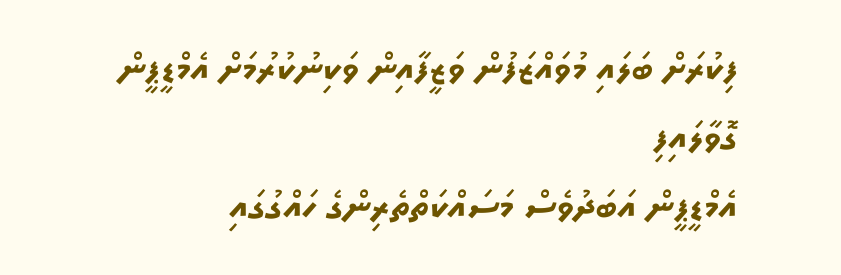ފިކުރަށް ބަލައި މުވައްޒަފުން ވަޒީފާއިން ވަކިނުކުރުމަށް އެމްޑީޕީން ގޮވާލައިފި
އެމްޑީޕީން އަބަދުވެސް މަސައްކަތްތެރިންގެ ހައްގުގައި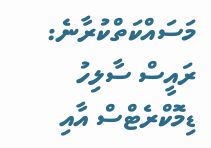މަސައްކަތްކުރާނެ: ރައީސް ސާލިހު
ޑިމޮކްރެޓްސް އާއި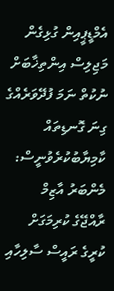އެމްޑީޕީއިން ގުޅިގެން މަޖިލިސް އިންތިޚާބަށް ނުކުތް ނަމަ ފުދޭވަރެއްގެ ގިނަ ގޮނޑިތައް ކާމިޔާބުކުރެވުނީސް: މެންބަރު އާޒިމް
ރާއްޖޭގެ ކުރިމަގަށް ކުރީގެ ރައީސް ސާލިހާއި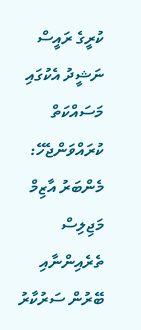ކުރީގެ ރައީސް ނަޝީދު އެކުގައި މަސައްކަތް ކުރައްވަންޖެހޭ: މެންބަރު އާޒިމް
މަޖިލިސް ތެރެއިންނާއި ބޭރުން ސަރުކާރު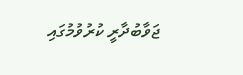ޖަވާބުދާރީ ކުރުވުމުގައި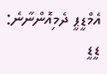އެމްޑީޕީ ދެމިއޮންނާނެ: ޑީޑީ